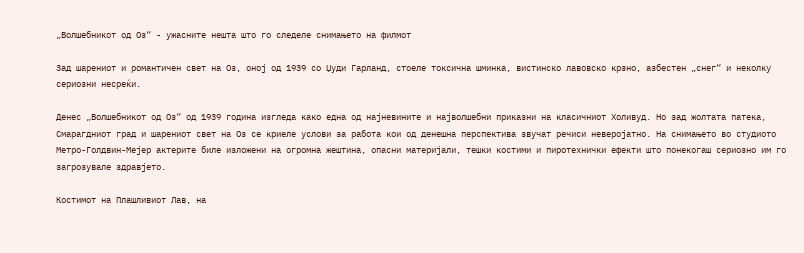„Волшебникот од Оз“ - ужасните нешта што го следеле снимањето на филмот

Зад шарениот и романтичен свет на Оз, оној од 1939 со Џуди Гарланд, стоеле токсична шминка, вистинско лавовско крзно, азбестен „снег“ и неколку сериозни несреќи.

Денес „Волшебникот од Оз“ од 1939 година изгледа како една од најневините и најволшебни приказни на класичниот Холивуд. Но зад жолтата патека, Смарагдниот град и шарениот свет на Оз се криеле услови за работа кои од денешна перспектива звучат речиси неверојатно. На снимањето во студиото Метро-Голдвин-Мејер актерите биле изложени на огромна жештина, опасни материјали, тешки костими и пиротехнички ефекти што понекогаш сериозно им го загрозувале здравјето.

Костимот на Плашливиот Лав, на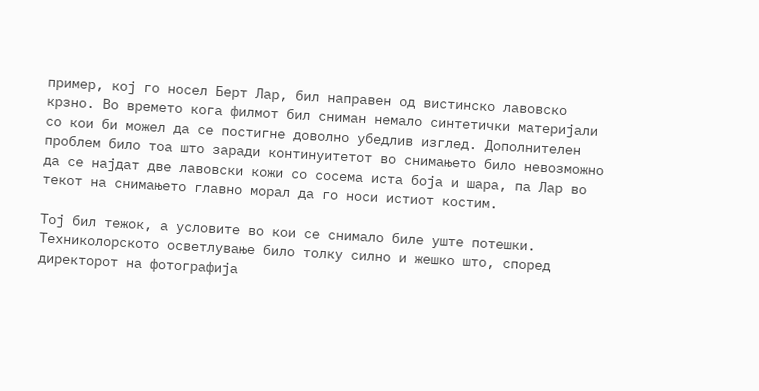пример, кој го носел Берт Лар, бил направен од вистинско лавовско крзно. Во времето кога филмот бил сниман немало синтетички материјали со кои би можел да се постигне доволно убедлив изглед. Дополнителен проблем било тоа што заради континуитетот во снимањето било невозможно да се најдат две лавовски кожи со сосема иста боја и шара, па Лар во текот на снимањето главно морал да го носи истиот костим.

Тој бил тежок, а условите во кои се снимало биле уште потешки. Техниколорското осветлување било толку силно и жешко што, според директорот на фотографија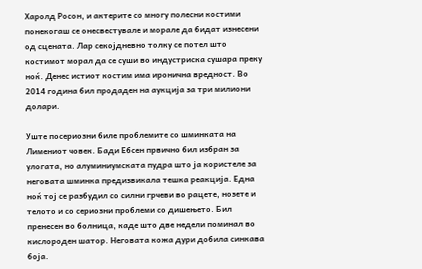Харолд Росон, и актерите со многу полесни костими понекогаш се онесвестувале и морале да бидат изнесени од сцената. Лар секојдневно толку се потел што костимот морал да се суши во индустриска сушара преку ноќ. Денес истиот костим има иронична вредност. Во 2014 година бил продаден на аукција за три милиони долари.

Уште посериозни биле проблемите со шминката на Лимениот човек. Бади Ебсен првично бил избран за улогата, но алуминиумската пудра што ја користеле за неговата шминка предизвикала тешка реакција. Една ноќ тој се разбудил со силни грчеви во рацете, нозете и телото и со сериозни проблеми со дишењето. Бил пренесен во болница, каде што две недели поминал во кислороден шатор. Неговата кожа дури добила синкава боја.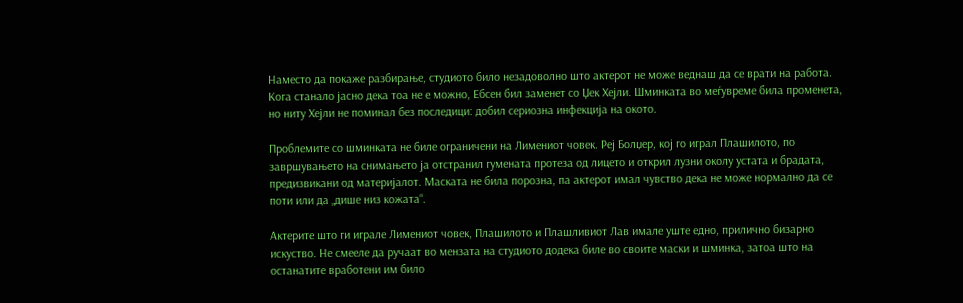Наместо да покаже разбирање, студиото било незадоволно што актерот не може веднаш да се врати на работа. Кога станало јасно дека тоа не е можно, Ебсен бил заменет со Џек Хејли. Шминката во меѓувреме била променета, но ниту Хејли не поминал без последици: добил сериозна инфекција на окото.

Проблемите со шминката не биле ограничени на Лимениот човек. Реј Болџер, кој го играл Плашилото, по завршувањето на снимањето ја отстранил гумената протеза од лицето и открил лузни околу устата и брадата, предизвикани од материјалот. Маската не била порозна, па актерот имал чувство дека не може нормално да се поти или да „дише низ кожата“.

Актерите што ги играле Лимениот човек, Плашилото и Плашливиот Лав имале уште едно, прилично бизарно искуство. Не смееле да ручаат во мензата на студиото додека биле во своите маски и шминка, затоа што на останатите вработени им било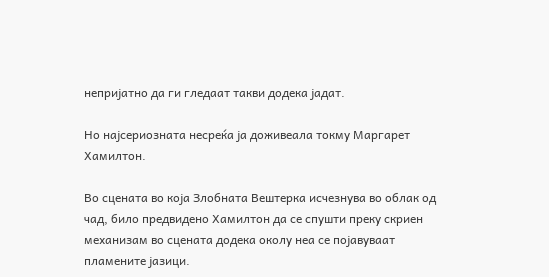непријатно да ги гледаат такви додека јадат.

Но најсериозната несреќа ја доживеала токму Маргарет Хамилтон.

Во сцената во која Злобната Вештерка исчезнува во облак од чад, било предвидено Хамилтон да се спушти преку скриен механизам во сцената додека околу неа се појавуваат пламените јазици.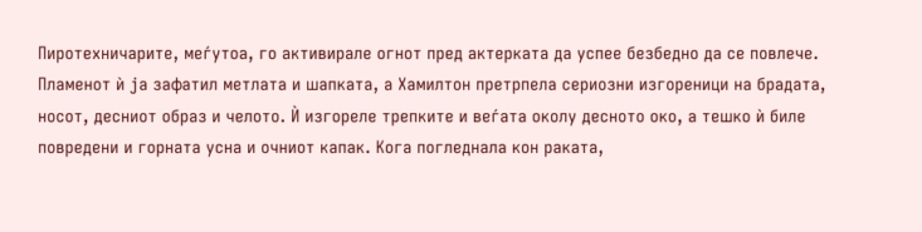Пиротехничарите, меѓутоа, го активирале огнот пред актерката да успее безбедно да се повлече. Пламенот ѝ ја зафатил метлата и шапката, а Хамилтон претрпела сериозни изгореници на брадата, носот, десниот образ и челото. Ѝ изгореле трепките и веѓата околу десното око, а тешко ѝ биле повредени и горната усна и очниот капак. Кога погледнала кон раката,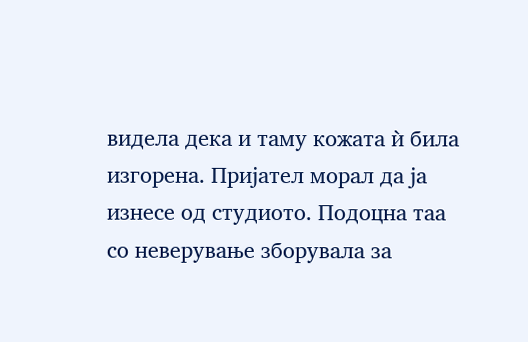видела дека и таму кожата ѝ била изгорена. Пријател морал да ја изнесе од студиото. Подоцна таа со неверување зборувала за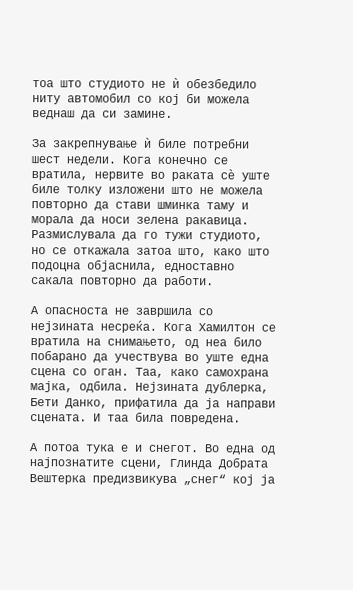тоа што студиото не ѝ обезбедило ниту автомобил со кој би можела веднаш да си замине.

За закрепнување ѝ биле потребни шест недели. Кога конечно се вратила, нервите во раката сè уште биле толку изложени што не можела повторно да стави шминка таму и морала да носи зелена ракавица. Размислувала да го тужи студиото, но се откажала затоа што, како што подоцна објаснила, едноставно сакала повторно да работи.

А опасноста не завршила со нејзината несреќа. Кога Хамилтон се вратила на снимањето, од неа било побарано да учествува во уште една сцена со оган. Таа, како самохрана мајка, одбила. Нејзината дублерка, Бети Данко, прифатила да ја направи сцената. И таа била повредена.

А потоа тука е и снегот. Во една од најпознатите сцени, Глинда Добрата Вештерка предизвикува „снег“ кој ја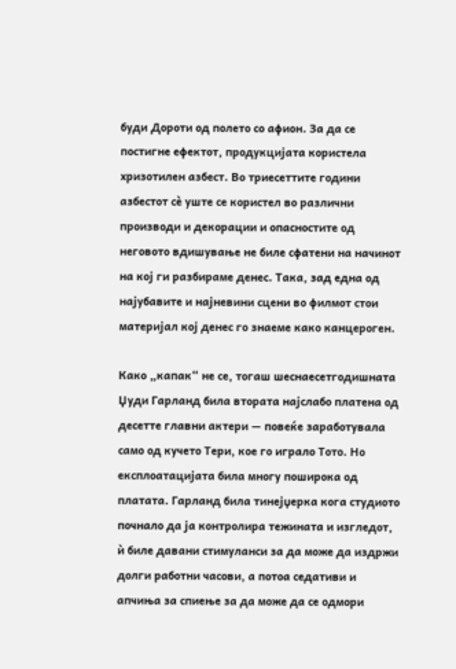буди Дороти од полето со афион. За да се постигне ефектот, продукцијата користела хризотилен азбест. Во триесеттите години азбестот сè уште се користел во различни производи и декорации и опасностите од неговото вдишување не биле сфатени на начинот на кој ги разбираме денес. Така, зад една од најубавите и најневини сцени во филмот стои материјал кој денес го знаеме како канцероген.

Како „капак“ не се, тогаш шеснаесетгодишната Џуди Гарланд била втората најслабо платена од десетте главни актери — повеќе заработувала само од кучето Тери, кое го играло Тото. Но експлоатацијата била многу поширока од платата. Гарланд била тинејџерка кога студиото почнало да ја контролира тежината и изгледот, ѝ биле давани стимуланси за да може да издржи долги работни часови, а потоа седативи и апчиња за спиење за да може да се одмори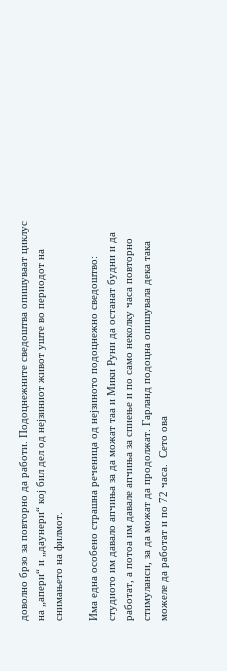доволно брзо за повторно да работи. Подоцнежните сведоштва опишуваат циклус на „апери“ и „даунери“ кој бил дел од нејзиниот живот уште во периодот на снимањето на филмот.

Има една особено страшна реченица од нејзиното подоцнежно сведоштво: студиото им давало апчиња за да можат таа и Мики Руни да останат будни и да работат, а потоа им давале апчиња за спиење и по само неколку часа повторно стимуланси, за да можат да продолжат. Гарланд подоцна опишувала дека така можеле да работат и по 72 часа.  Сето ова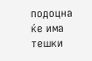подоцна ќе има тешки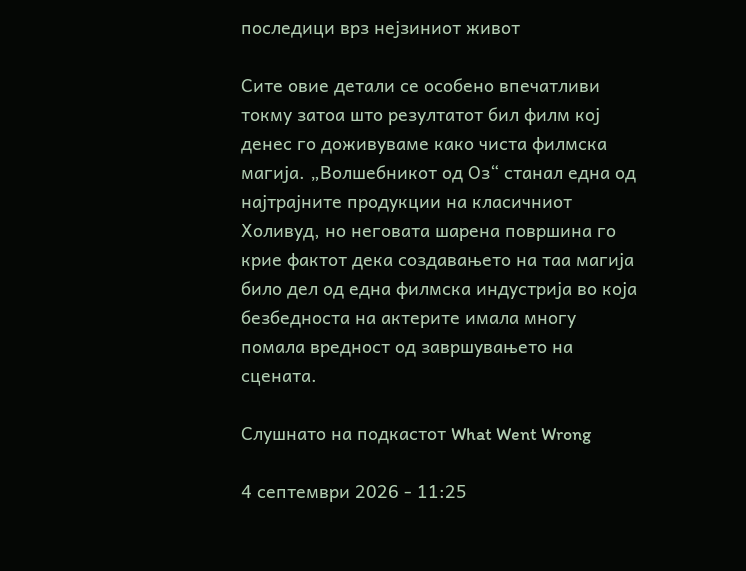последици врз нејзиниот живот

Сите овие детали се особено впечатливи токму затоа што резултатот бил филм кој денес го доживуваме како чиста филмска магија. „Волшебникот од Оз“ станал една од најтрајните продукции на класичниот Холивуд, но неговата шарена површина го крие фактот дека создавањето на таа магија било дел од една филмска индустрија во која безбедноста на актерите имала многу помала вредност од завршувањето на сцената.

Слушнато на подкастот What Went Wrong

4 септември 2026 - 11:25